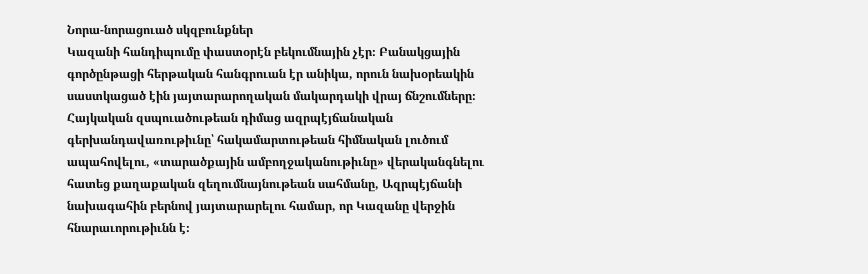Նորա-նորացուած սկզբունքներ
Կազանի հանդիպումը փաստօրէն բեկումնային չէր։ Բանակցային գործընթացի հերթական հանգրուան էր անիկա, որուն նախօրեակին սաստկացած էին յայտարարողական մակարդակի վրայ ճնշումները։ Հայկական զսպուածութեան դիմաց ազրպէյճանական գերխանդավառութիւնը՝ հակամարտութեան հիմնական լուծում ապահովելու, «տարածքային ամբողջականութիւնը» վերականգնելու հատեց քաղաքական զեղումնայնութեան սահմանը, Ազրպէյճանի նախագահին բերնով յայտարարելու համար, որ Կազանը վերջին հնարաւորութիւնն է։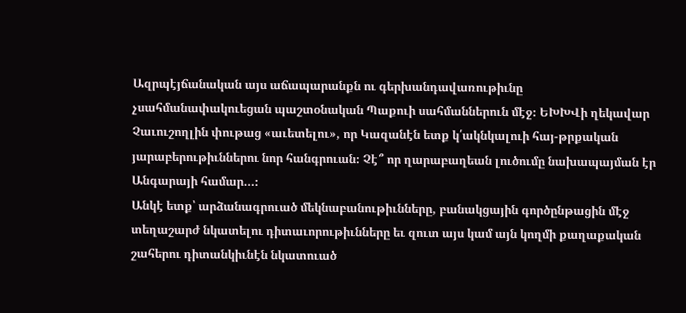Ազրպէյճանական այս աճապարանքն ու գերխանդավառութիւնը չսահմանափակուեցան պաշտօնական Պաքուի սահմաններուն մէջ։ ԵԽԽՎի ղեկավար Չաւուշողլին փութաց «աւետելու», որ Կազանէն ետք կ՛ակնկալուի հայ-թրքական յարաբերութիւններու նոր հանգրուան։ Չէ՞ որ ղարաբաղեան լուծումը նախապայման էր Անգարայի համար…։
Անկէ ետք՝ արձանագրուած մեկնաբանութիւնները, բանակցային գործընթացին մէջ տեղաշարժ նկատելու դիտաւորութիւնները եւ զուտ այս կամ այն կողմի քաղաքական շահերու դիտանկիւնէն նկատուած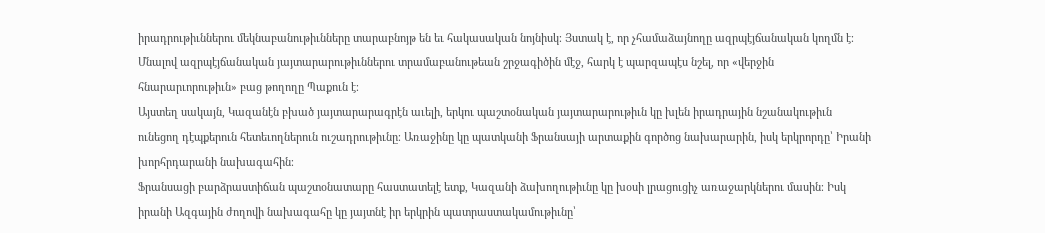իրադրութիւններու մեկնաբանութիւնները տարաբնոյթ են եւ հակասական նոյնիսկ։ Յստակ է, որ չհամաձայնողը ազրպէյճանական կողմն է։ Մնալով ազրպէյճանական յայտարարութիւններու տրամաբանութեան շրջագիծին մէջ, հարկ է պարզապէս նշել, որ «վերջին հնարարւորութիւն» բաց թողողը Պաքուն է։
Այստեղ սակայն, Կազանէն բխած յայտարարագրէն աւելի, երկու պաշտօնական յայտարարութիւն կը խլեն իրադրային նշանակութիւն ունեցող դէպքերուն հետեւողներուն ուշադրութիւնը։ Առաջինը կը պատկանի Ֆրանսայի արտաքին գործոց նախարարին, իսկ երկրորդը՝ Իրանի խորհրդարանի նախագահին։
Ֆրանսացի բարձրաստիճան պաշտօնատարը հաստատելէ ետք, Կազանի ձախողութիւնը կը խօսի լրացուցիչ առաջարկներու մասին։ Իսկ իրանի Ազգային ժողովի նախագահը կը յայտնէ իր երկրին պատրաստակամութիւնը՝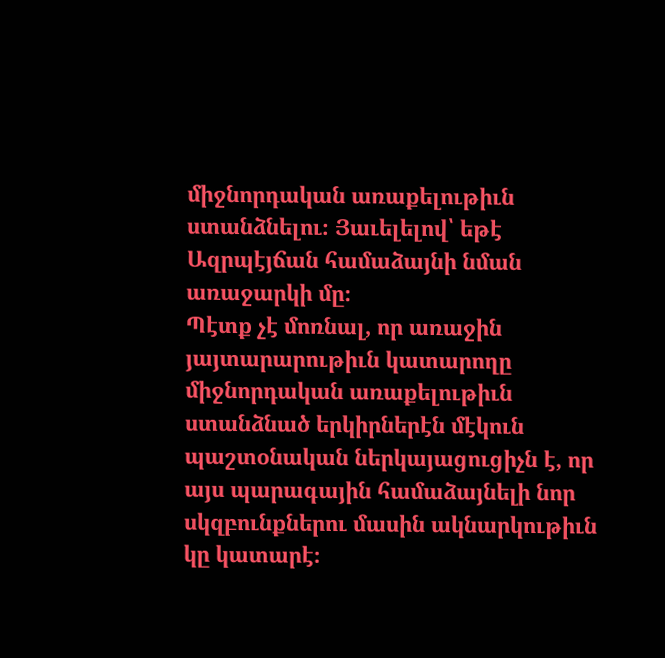միջնորդական առաքելութիւն ստանձնելու։ Յաւելելով՝ եթէ Ազրպէյճան համաձայնի նման առաջարկի մը։
Պէտք չէ մոռնալ, որ առաջին յայտարարութիւն կատարողը միջնորդական առաքելութիւն ստանձնած երկիրներէն մէկուն պաշտօնական ներկայացուցիչն է, որ այս պարագային համաձայնելի նոր սկզբունքներու մասին ակնարկութիւն կը կատարէ։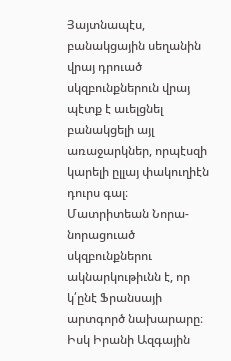Յայտնապէս, բանակցային սեղանին վրայ դրուած սկզբունքներուն վրայ պէտք է աւելցնել բանակցելի այլ առաջարկներ, որպէսզի կարելի ըլլայ փակուղիէն դուրս գալ։ Մատրիտեան Նորա-նորացուած սկզբունքներու ակնարկութիւնն է, որ կ՛ընէ Ֆրանսայի արտգործ նախարարը։
Իսկ Իրանի Ազգային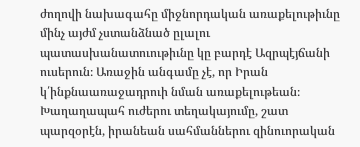ժողովի նախագահը միջնորդական առաքելութիւնը մինչ այժմ չստանձնած ըլալու պատասխանատուութիւնը կը բարդէ Ազրպէյճանի ուսերուն։ Առաջին անգամը չէ, որ Իրան կ՛ինքնաառաջադրուի նման առաքելութեան։ Խաղաղապահ ուժերու տեղակայումը, շատ պարզօրէն, իրանեան սահմաններու զինուորական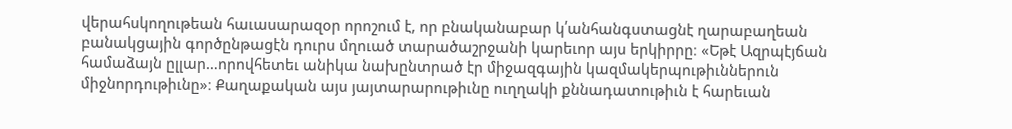վերահսկողութեան հաւասարազօր որոշում է, որ բնականաբար կ՛անհանգստացնէ ղարաբաղեան բանակցային գործընթացէն դուրս մղուած տարածաշրջանի կարեւոր այս երկիրրը։ «Եթէ Ազրպէյճան համաձայն ըլլար…որովհետեւ անիկա նախընտրած էր միջազգային կազմակերպութիւններուն միջնորդութիւնը»։ Քաղաքական այս յայտարարութիւնը ուղղակի քննադատութիւն է հարեւան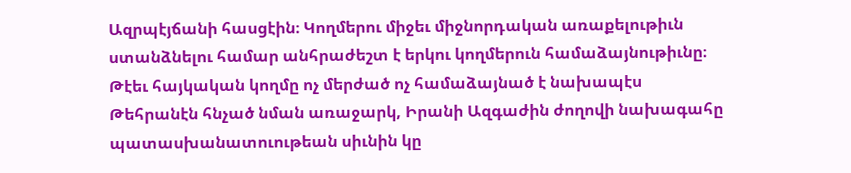Ազրպէյճանի հասցէին։ Կողմերու միջեւ միջնորդական առաքելութիւն ստանձնելու համար անհրաժեշտ է երկու կողմերուն համաձայնութիւնը։ Թէեւ հայկական կողմը ոչ մերժած ոչ համաձայնած է նախապէս Թեհրանէն հնչած նման առաջարկ, Իրանի Ազգաժին ժողովի նախագահը պատասխանատուութեան սիւնին կը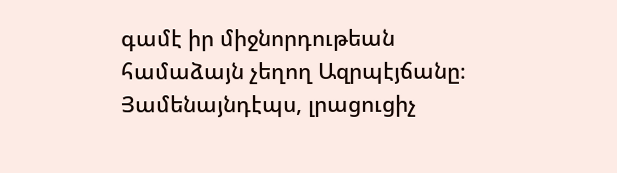գամէ իր միջնորդութեան համաձայն չեղող Ազրպէյճանը։
Յամենայնդէպս, լրացուցիչ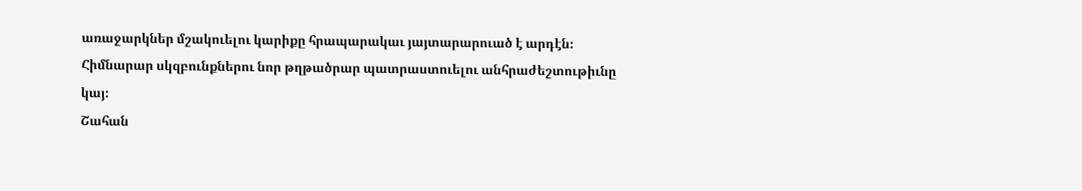առաջարկներ մշակուելու կարիքը հրապարակաւ յայտարարուած է արդէն։ Հիմնարար սկզբունքներու նոր թղթածրար պատրաստուելու անհրաժեշտութիւնը կայ։
Շահան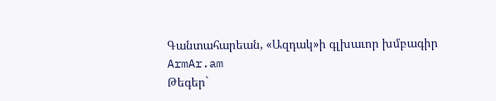Գանտահարեան, «Ազդակ»ի գլխաւոր խմբագիր
ArmAr.am
Թեգեր`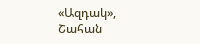«Ազդակ», Շահան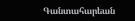Գանտահարեան